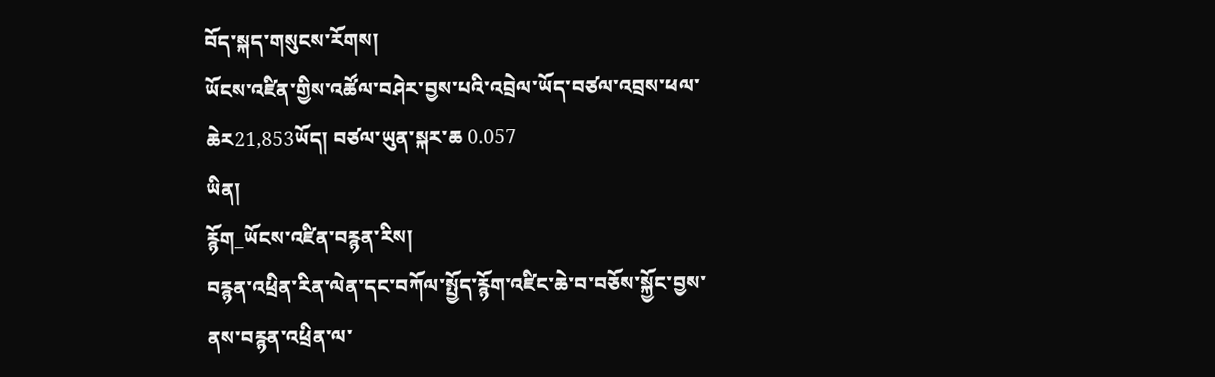བོད་སྐད་གསུངས་རོགས།
ཡོངས་འཛིན་གྱིས་འཚོལ་བཤེར་བྱས་པའི་འབྲེལ་ཡོད་བཙལ་འབྲས་ཕལ་ཆེར21,853ཡོད། བཙལ་ཡུན་སྐར་ཆ 0.057
ཡིན།
རྙོག_ཡོངས་འཛིན་བརྙན་རིས།
བརྙན་འཕྲིན་རིན་ལེན་དང་བཀོལ་སྤྱོད་རྙོག་འཛིང་ཆེ་བ་བཅོས་སྐྱོང་བྱས་ནས་བརྙན་འཕྲིན་ལ་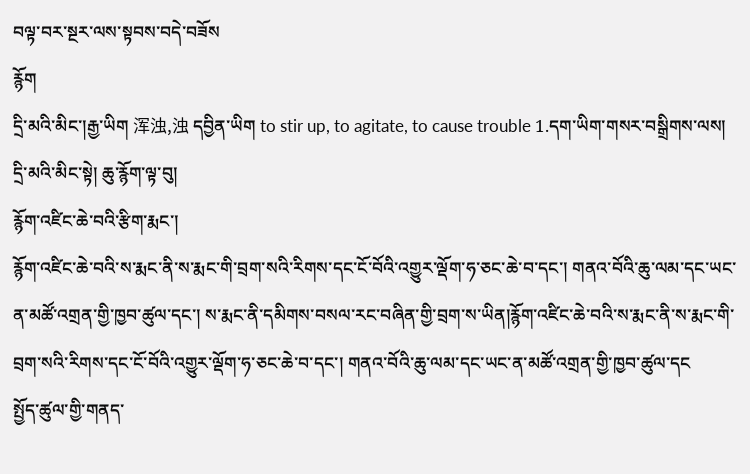བལྟ་བར་སྔར་ལས་སྟབས་བདེ་བཟོས
རྙོག
དྲི་མའི་མིང་།རྒྱ་ཡིག 浑浊,浊 དབྱིན་ཡིག to stir up, to agitate, to cause trouble 1.དག་ཡིག་གསར་བསྒྲིགས་ལས། དྲི་མའི་མིང་སྟེ། ཆུ་རྙོག་ལྟ་བུ།
རྙོག་འཛིང་ཆེ་བའི་རྩིག་རྨང་།
རྙོག་འཛིང་ཆེ་བའི་ས་རྨང་ནི་ས་རྨང་གི་བྲག་སའི་རིགས་དང་ངོ་བོའི་འགྱུར་ལྡོག་ཧ་ཅང་ཆེ་བ་དང་། གནའ་བོའི་ཆུ་ལམ་དང་ཡང་ན་མཚོ་འགྲན་གྱི་ཁྱབ་ཚུལ་དང་། ས་རྨང་ནི་དམིགས་བསལ་རང་བཞིན་གྱི་བྲག་ས་ཡིན།རྙོག་འཛིང་ཆེ་བའི་ས་རྨང་ནི་ས་རྨང་གི་བྲག་སའི་རིགས་དང་ངོ་བོའི་འགྱུར་ལྡོག་ཧ་ཅང་ཆེ་བ་དང་། གནའ་བོའི་ཆུ་ལམ་དང་ཡང་ན་མཚོ་འགྲན་གྱི་ཁྱབ་ཚུལ་དང
སྤྱོད་ཚུལ་གྱི་གནད་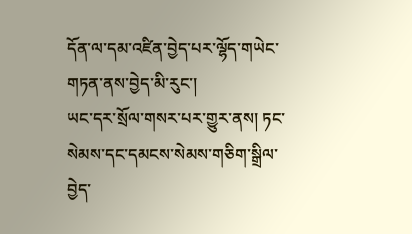དོན་ལ་དམ་འཛིན་བྱེད་པར་ལྷོད་གཡེང་གཏན་ནས་བྱེད་མི་རུང་།
ཡང་དར་སྲོལ་གསར་པར་གྱུར་ནས། ཏང་སེམས་དང་དམངས་སེམས་གཅིག་སྒྲིལ་བྱེད་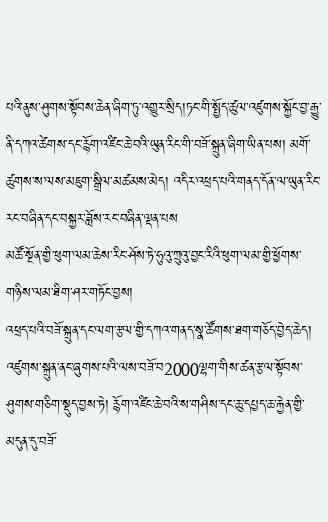པའི་ནུས་ཤུགས་སྟོབས་ཆེན་ཞིག་ཏུ་འགྱུར་སྲིད།ཏང་གི་སྤྱོད་ཚུལ་འཛུགས་སྐྱོང་བྱ་རྒྱུ་ནི་དཀའ་ཚེགས་དང་རྙོག་འཛིང་ཆེ་བའི་ཡུན་རིང་གི་བཟོ་སྐྲུན་ཞིག་ཡིན་པས། མགོ་ཚུགས་ས་ལས་མཇུག་སྒྲིལ་མཚམས་མེད། འདིར་འཕྲད་པའི་གནད་དོན་ལ་ཡུན་རིང་རང་བཞིན་དང་བསྐྱར་ཟློས་རང་བཞིན་ལྡན་པས
མཚོ་སྔོན་གྱི་ཕུག་ལམ་ཆེས་རིང་ཤོས་ཏེ་ཧུའུ་ཀྲུའུ་བྱང་རིའི་ཕུག་ལམ་གྱི་ཕྱོགས་གཉིས་ལམ་ཐིག་ཤར་གཏོང་བྱས།
འཕྲད་པའི་བཟོ་སྐྲུན་དང་ལག་རྩལ་གྱི་དཀའ་གནད་སྣ་ཚོགས་ཐག་གཅོད་བྱེད་ཆེད། འཛུགས་སྐྲུན་ནང་ཞུགས་པའི་ལས་བཟོ་བ2000ལྷག་གིས་ཚན་རྩལ་སྟོབས་ཤུགས་གཅིག་སྡུད་བྱས་ཏེ། རྙོག་འཛིང་ཆེ་བའི་ས་གཤིས་དང་ཆུ་དཔྱད་ཆ་རྐྱེན་གྱི་མདུན་དུ་བཟོ་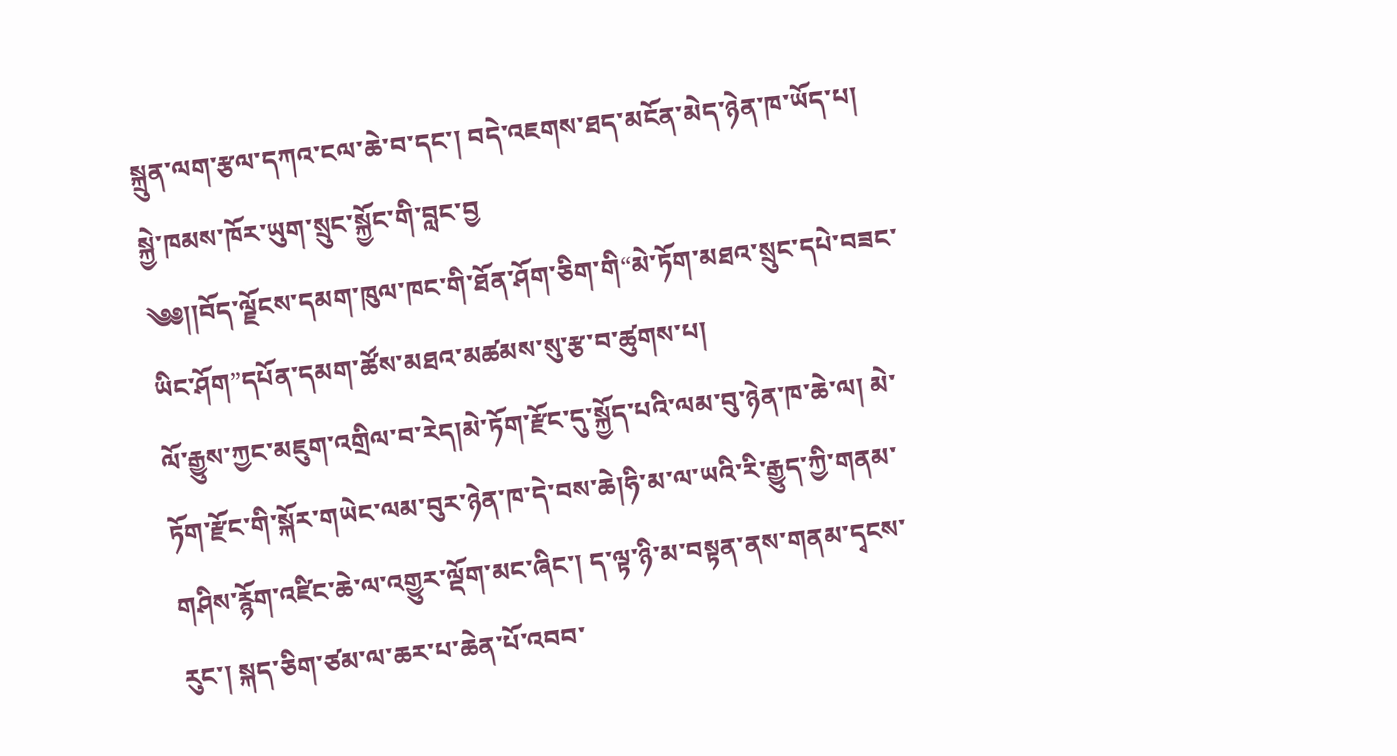སྐྲུན་ལག་རྩལ་དཀའ་ངལ་ཆེ་བ་དང་། བདེ་འཇགས་ཐད་མངོན་མེད་ཉེན་ཁ་ཡོད་པ། སྐྱེ་ཁམས་ཁོར་ཡུག་སྲུང་སྐྱོང་གི་བླང་བྱ
༄༅།།བོད་ལྗོངས་དམག་ཁུལ་ཁང་གི་ཐོན་ཤོག་ཅིག་གི“མེ་ཏོག་མཐའ་སྲུང་དཔེ་བཟང་ཡིང་ཤོག”དཔོན་དམག་ཚོས་མཐའ་མཚམས་སུ་རྩ་བ་ཚུགས་པ།
ལོ་རྒྱུས་ཀྱང་མཇུག་འགྲིལ་བ་རེད།མེ་ཏོག་རྫོང་དུ་སྐྱོད་པའི་ལམ་བུ་ཉེན་ཁ་ཆེ་ལ། མེ་ཏོག་རྫོང་གི་སྐོར་གཡེང་ལམ་བུར་ཉེན་ཁ་དེ་བས་ཆེ།ཧི་མ་ལ་ཡའི་རི་རྒྱུད་ཀྱི་གནམ་གཤིས་རྙོག་འཛིང་ཆེ་ལ་འགྱུར་ལྡོག་མང་ཞིང་། ད་ལྟ་ཉི་མ་བསྟན་ནས་གནམ་དྭངས་རུང་། སྐད་ཅིག་ཙམ་ལ་ཆར་པ་ཆེན་པོ་འབབ་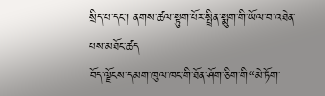སྲིད་པ་དང་། ནགས་ཚལ་སྟུག་པོར་སྤྲིན་སྨུག་གི་ཡོལ་བ་འཐེན་པས་མཐོང་ཚད
བོད་ལྗོངས་དམག་ཁུལ་ཁང་གི་ཐོན་ཤོག་ཅིག་གི“མེ་ཏོག་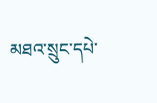མཐའ་སྲུང་དཔེ་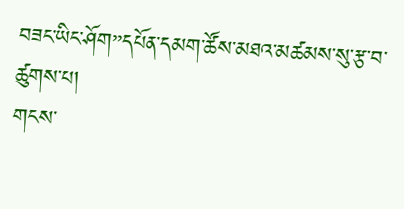བཟང་ཡིང་ཤོག”དཔོན་དམག་ཚོས་མཐའ་མཚམས་སུ་རྩ་བ་ཚུགས་པ།
གངས་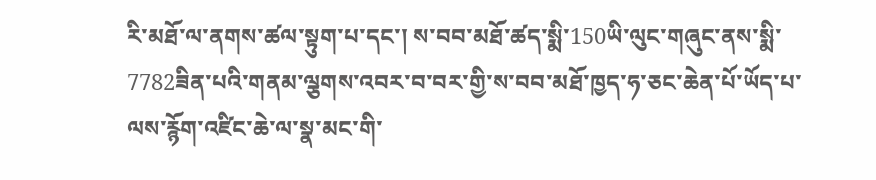རི་མཐོ་ལ་ནགས་ཚལ་སྟུག་པ་དང་། ས་བབ་མཐོ་ཚད་སྨི་150ཡི་ལུང་གཞུང་ནས་སྨི་7782ཟིན་པའི་གནམ་ལྕགས་འབར་བ་བར་གྱི་ས་བབ་མཐོ་ཁྱད་ཧ་ཅང་ཆེན་པོ་ཡོད་པ་ལས་རྙོག་འཛིང་ཆེ་ལ་སྣ་མང་གི་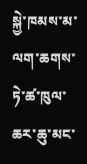སྐྱེ་ཁམས་མ་ལག་ཆགས་ཏེ་ཚ་ཁུལ་ཆར་ཆུ་མང་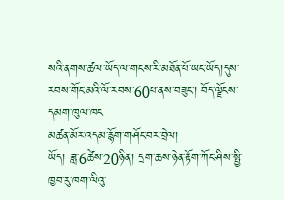སའི་ནགས་ཚལ་ཡོད་ལ་གངས་རི་མཐོན་པོ་ཡང་ཡོད།དུས་རབས་གོང་མའི་ལོ་རབས་60པ་ནས་བཟུང་། བོད་ལྗོངས་དམག་ཁུལ་ཁང
མཚན་མོར་འདམ་རྙོག་གཤོང་བར་བྲེལ།
ཡོད། ཟླ་6ཚེས་20ཉིན། དྲག་ཆས་ཉེན་རྟོག་ཀོང་ཤིས་སྤྱི་ཁྱབ་རུ་ཁག་ལིའུ་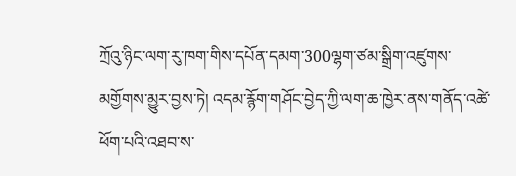ཀྲོའུ་ཉིང་ལག་རུ་ཁག་གིས་དཔོན་དམག་300ལྷག་ཙམ་སྒྲིག་འཛུགས་མགྱོགས་མྱུར་བྱས་ཏེ། འདམ་རྙོག་གཤོང་བྱེད་ཀྱི་ལག་ཆ་ཁྱེར་ནས་གནོད་འཚེ་ཕོག་པའི་འཐབ་ས་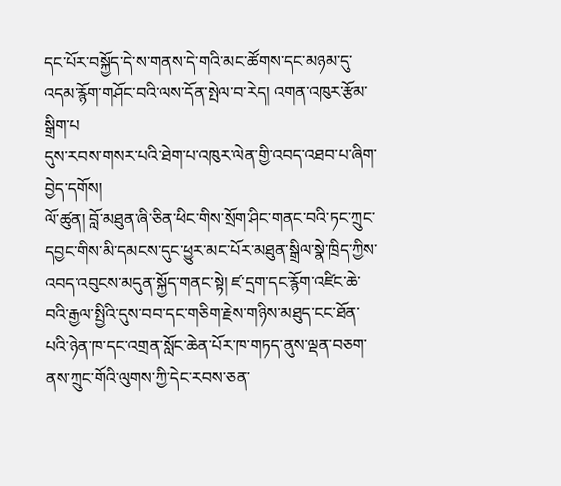དང་པོར་བསྐྱོད་དེ་ས་གནས་དེ་གའི་མང་ཚོགས་དང་མཉམ་དུ་འདམ་རྙོག་གཤོང་བའི་ལས་དོན་སྤེལ་བ་རེད། འགན་འཁུར་རྩོམ་སྒྲིག་པ
དུས་རབས་གསར་པའི་ཐེག་པ་འཁུར་ལེན་གྱི་འབད་འཐབ་པ་ཞིག་བྱེད་དགོས།
ལོ་ཚུན། བློ་མཐུན་ཞི་ཅིན་ཕིང་གིས་སྲོག་ཤིང་གནང་བའི་ཏང་ཀྲུང་དབྱང་གིས་མི་དམངས་དུང་ཕྱུར་མང་པོར་མཐུན་སྒྲིལ་སྣེ་ཁྲིད་ཀྱིས་འབད་འབུངས་མདུན་སྐྱོད་གནང་སྟེ། ཛ་དྲག་དང་རྙོག་འཛིང་ཆེ་བའི་རྒྱལ་སྤྱིའི་དུས་བབ་དང་གཅིག་རྗེས་གཉིས་མཐུད་ངང་ཐོན་པའི་ཉེན་ཁ་དང་འགྲན་སློང་ཆེན་པོར་ཁ་གཏད་ནུས་ལྡན་བཅག་ནས་ཀྲུང་གོའི་ལུགས་ཀྱི་དེང་རབས་ཅན་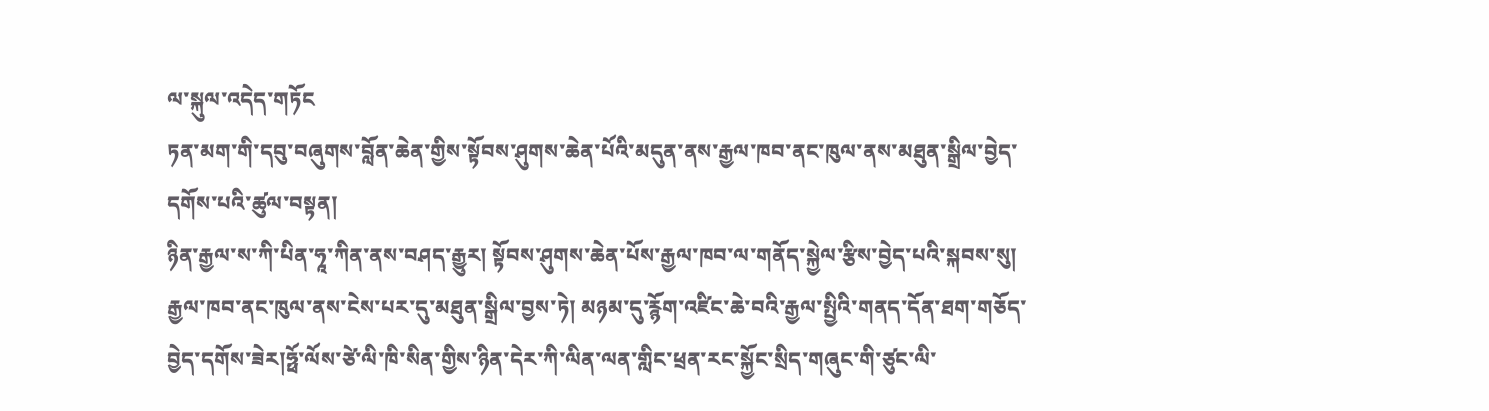ལ་སྐུལ་འདེད་གཏོང
ཏན་མག་གི་དབུ་བཞུགས་བློན་ཆེན་གྱིས་སྟོབས་ཤུགས་ཆེན་པོའི་མདུན་ནས་རྒྱལ་ཁབ་ནང་ཁུལ་ནས་མཐུན་སྒྲིལ་བྱེད་དགོས་པའི་ཚུལ་བསྟན།
ཉིན་རྒྱལ་ས་ཀི་པིན་ཧཱ་ཀིན་ནས་བཤད་རྒྱུར། སྟོབས་ཤུགས་ཆེན་པོས་རྒྱལ་ཁབ་ལ་གནོད་སྐྱེལ་རྩིས་བྱེད་པའི་སྐབས་སུ། རྒྱལ་ཁབ་ནང་ཁུལ་ནས་ངེས་པར་དུ་མཐུན་སྒྲིལ་བྱས་ཏེ། མཉམ་དུ་རྙོག་འཛིང་ཆེ་བའི་རྒྱལ་སྤྱིའི་གནད་དོན་ཐག་གཅོད་བྱེད་དགོས་ཟེར།ཧྥོ་ལོས་ཙེ་ལི་ཁི་སིན་གྱིས་ཉིན་དེར་ཀི་ལིན་ལན་གླིང་ཕྲན་རང་སྐྱོང་སྲིད་གཞུང་གི་ཙུང་ལི་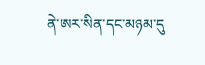ནེ་ཨར་སིན་དང་མཉམ་དུ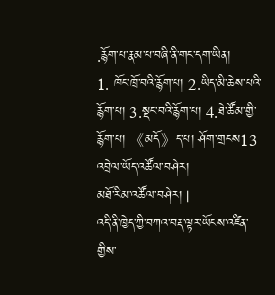.རྙོག་པ་རྣམ་པ་བཞི་ནི་གང་དག་ཡིན།
1. ཁོང་ཁྲོ་བའི་རྙོག་པ། 2.ཡིད་མི་ཆེས་པའི་རྙོག་པ། 3.སྡང་བའི་རྙོག་པ། 4.ཐེ་ཚོམ་གྱི་རྙོག་པ། 《མདོ》ད་པ། ཤོག་གྲངས13
འབྲེལ་ཡོད་འཚོལ་བཤེར།
མཐོ་རིམ་འཚོལ་བཤེར། |
འདི་ནི་ཁྱེད་ཀྱི་བཀའ་བརྡ་ལྟར་ཡོངས་འཛིན་གྱིས་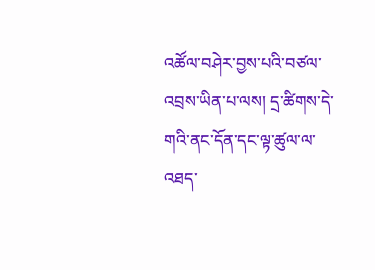འཚོལ་བཤེར་བྱས་པའི་བཙལ་འབྲས་ཡིན་པ་ལས། དྲ་ཚིགས་དེ་གའི་ནང་དོན་དང་ལྟ་ཚུལ་ལ་འཐད་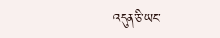འདུན་ཅི་ཡང་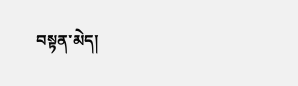བསྟན་མེད།